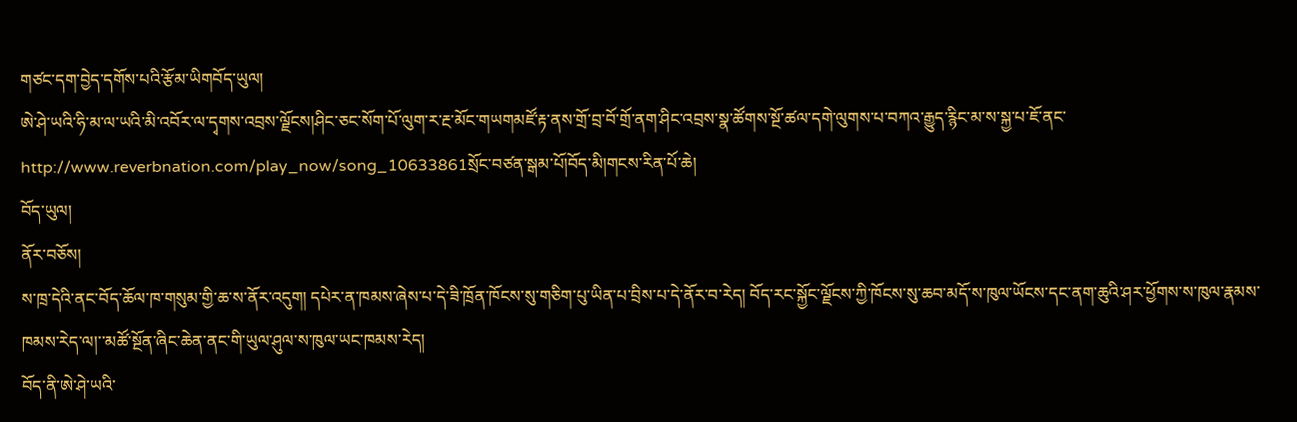གཙང་དག་བྱེད་དགོས་པའི་རྩོམ་ཡིགབོད་ཡུལ།
ཨེ་ཤེ་ཡའི་ཧི་མ་ལ་ཡའི་མི་འབོར་ལ་དྭགས་འབྲས་ལྗོངས།ཤིང་ཅང་སོག་པོ་ལུག་ར་རྔ་མོང་གཡགམཛོ་རྟ་ནས་གྲོ་བྲ་བོ་གྲོ་ནག་ཤིང་འབྲས་སྣ་ཚོགས་སྔོ་ཚལ་དགེ་ལུགས་པ་བཀའ་རྒྱུད་རྙིང་མ་ས་སྐྱ་པ་ཇོ་ནང་http://www.reverbnation.com/play_now/song_10633861སྲོང་བཙན་སྒམ་པོ།བོད་མི།གངས་རིན་པོ་ཆེ།
བོད་ཡུལ།
ནོར་བཅོས།
ས་ཁྲ་དེའི་ནང་བོད་ཆོལ་ཁ་གསུམ་གྱི་ཆ་ས་ནོར་འདུག། དཔེར་ན་ཁམས་ཞེས་པ་དེ་ཟི་ཁྲོན་ཁོངས་སུ་གཅིག་པུ་ཡིན་པ་བྲིས་པ་དེ་ནོར་བ་རེད། བོད་རང་སྐྱོང་ལྗོངས་ཀྱི་ཁོངས་སུ་ཆབ་མདོ་ས་ཁུལ་ཡོངས་དང་ནག་ཆུའི་ཤར་ཕྱོགས་ས་ཁུལ་རྣམས་ཁམས་རེད་ལ།་་མཚོ་སྔོན་ཞིང་ཆེན་ནང་གི་ཡུལ་ཤུལ་ས་ཁུལ་ཡང་ཁམས་རེད།
བོད་ནི་ཨེ་ཤེ་ཡའི་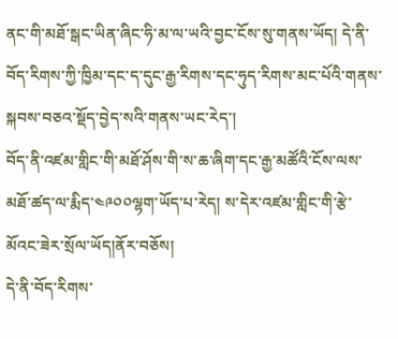ནང་གི་མཐོ་སྒང་ཡིན་ཞིང་ཧི་མ་ལ་ཡའི་བྱང་ངོས་སུ་གནས་ཡོད། དེ་ནི་བོད་རིགས་ཀྱི་ཁྱིམ་དང་ད་དུང་རྒྱ་རིགས་དང་ཧུད་རིགས་མང་པོའི་གནས་སྐབས་བཅའ་སྡོད་བྱེད་སའི་གནས་ཡང་རེད་།
བོད་ནི་འཛམ་གླིང་གི་མཐོ་ཤོས་གི་ས་ཆ་ཞིག་དང་རྒྱ་མཚོའི་ངོས་ལས་མཐོ་ཚད་ལ་རྨིད་༤༩༠༠ལྷག་ཡོད་པ་རེད། ས་དེར་འཛམ་གླིང་གི་རྩེ་མོའང་ཟེར་སྲོལ་ཡོད།ནོར་བཅོས།
དེ་ནི་བོད་རིགས་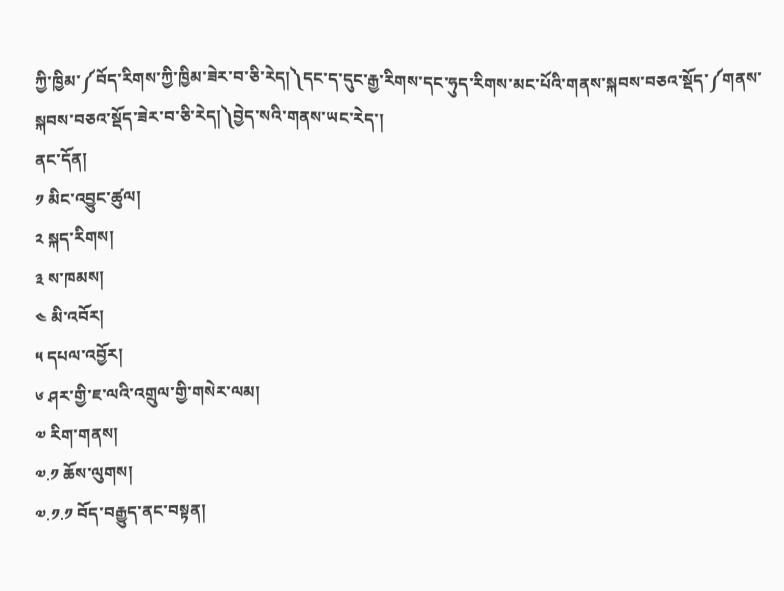ཀྱི་ཁྱིམ་༼བོད་རིགས་ཀྱི་ཁྱིམ་ཟེར་བ་ཅི་རེད།༽དང་ད་དུང་རྒྱ་རིགས་དང་ཧུད་རིགས་མང་པོའི་གནས་སྐབས་བཅའ་སྡོད་༼གནས་སྐབས་བཅའ་སྡོད་ཟེར་བ་ཅི་རེད།༽བྱེད་སའི་གནས་ཡང་རེད་།
ནང་དོན།
༡ མིང་འབྱུང་ཚུལ།
༢ སྐད་རིགས།
༣ ས་ཁམས།
༤ མི་འབོར།
༥ དཔལ་འབྱོར།
༦ ཤར་གྱི་ཇ་ལའི་འགྲུལ་གྱི་གསེར་ལམ།
༧ རིག་གནས།
༧.༡ ཆོས་ལུགས།
༧.༡.༡ བོད་བརྒྱུད་ནང་བསྟན།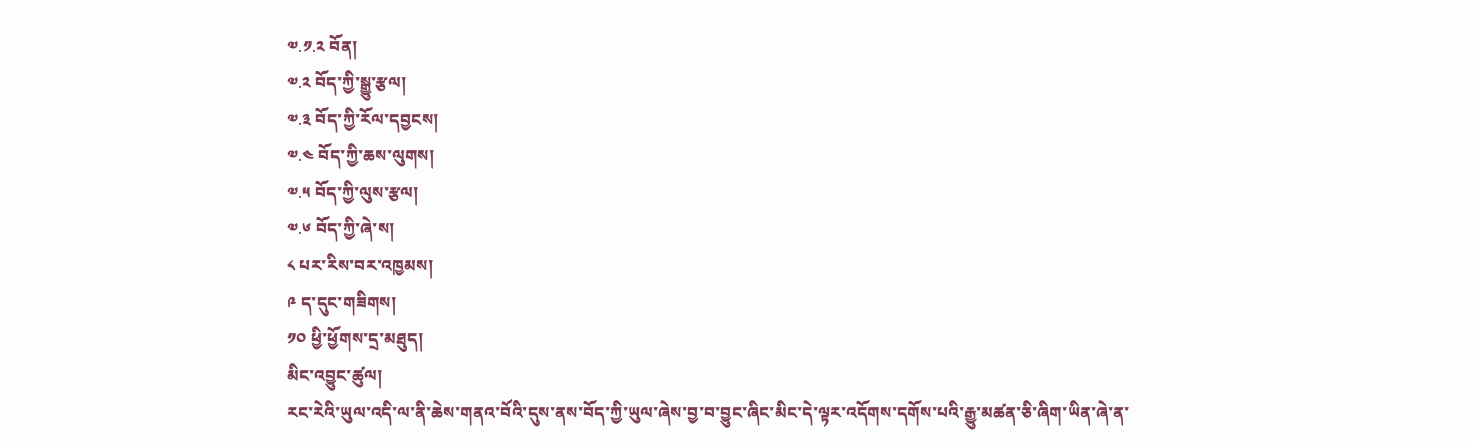༧.༡.༢ བོན།
༧.༢ བོད་ཀྱི་སྒྱུ་རྩལ།
༧.༣ བོད་ཀྱི་རོལ་དབྱངས།
༧.༤ བོད་ཀྱི་ཆས་ལུགས།
༧.༥ བོད་ཀྱི་ལུས་རྩལ།
༧.༦ བོད་ཀྱི་ཞེ་ས།
༨ པར་རིས་བར་འཁྱམས།
༩ ད་དུང་གཟིགས།
༡༠ ཕྱི་ཕྱོགས་དྲ་མཐུད།
མིང་འབྱུང་ཚུལ།
རང་རེའི་ཡུལ་འདི་ལ་ནི་ཆེས་གནའ་བོའི་དུས་ནས་བོད་ཀྱི་ཡུལ་ཞེས་བྱ་བ་བྱུང་ཞིང་མིང་དེ་ལྟར་འདོགས་དགོས་པའི་རྒྱུ་མཚན་ཅི་ཞིག་ཡིན་ཞེ་ན་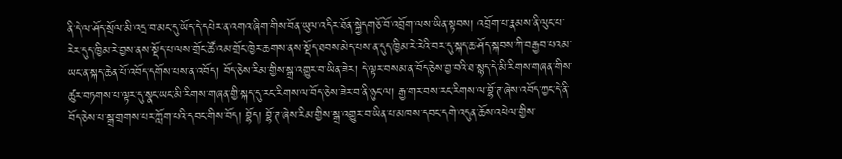ནི་དེ་ལ་ཤོད་སྲོལ་མི་འདྲ་བ་མང་དུ་ཡོད་དེ་དཔེར་ན་འགའ་ཞིག་གིས་བོན་ཡུལ་འདིར་ཐོན་སྐྱེདགཅོ་བོ་འབྲོག་ལས་ཡིན་སྟབས། འབྲོག་པ་རྣམས་ནི་ལུང་པ་རེར་དུད་ཁྱིམ་རེ་བྱས་ནས་སྡོད་པ་ལས་གྲོང་ཚོ་འམ་གྲོང་ཁྱེར་ཆགས་ནས་སྡོད་ཐབས་མེད་པས་ན་དུད་ཁྱིམ་རེ་རེའི་བར་དུ་སྐད་ཆ་ཤོད་སྐབས་ཀི་བརྒྱབ་པའམ་ཡང་ན་སྐད་ཆེན་པོ་འབོད་དགོས་པས་ན་འབོད། བོད་ཅེས་རིམ་གྱིས་སྒྲ་འགྱུར་བ་ཡིན་ཟེར། དེ་ལྟར་བསམ་ན་བོད་ཅེས་བྱ་བའི་ཐ་སྙད་དེ་མི་རིགས་གཞན་གིས་ཚུར་བཏགས་པ་ལྟར་དུ་སྣང་ཡང་མི་རིགས་གཞན་གྱི་སྐད་དུ་རང་རིགས་ལ་བོད་ཅེས་ཟེར་བ་ནི་ཉུང་ལ། རྒྱ་གར་བས་རང་རིགས་ལ་བྷོ་ཊ་ཞེས་འབོད་ཀྱང་དེ་ནི་བོད་ཅེས་པ་སྒྲ་གྲགས་པར་ཀློག་པའི་དབང་གིས་བོད། བྷོད། བྷོ་ཊ་ཞེས་རིམ་གྱིས་སྒྲ་འགྱུར་བ་ཡིན་པ་མཁས་དབང་དགེ་འདུན་ཆོས་འཕེལ་གྱིས་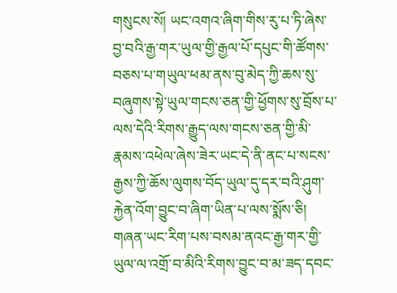གསུངས་སོ། ཡང་འགའ་ཞིག་གིས་རུ་པ་ཏི་ཞེས་བྱ་བའི་རྒྱ་གར་ཡུལ་གྱི་རྒྱལ་པོ་དཔུང་གི་ཚོགས་བཅས་པ་གཡུལ་ཕམ་ནས་བུ་མེད་ཀྱི་ཆས་སུ་བཞུགས་སྟེ་ཡུལ་གངས་ཅན་གྱི་ཕྱོགས་སུ་བྲོས་པ་ལས་དེའི་རིགས་རྒྱུད་ལས་གངས་ཅན་གྱི་མི་རྣམས་འཕེལ་ཞེས་ཟེར་ཡང་དེ་ནི་ནང་པ་སངས་རྒྱས་ཀྱི་ཆོས་ལུགས་བོད་ཡུལ་དུ་དར་བའི་ཤུག་རྐྱེན་འོག་བྱུང་བ་ཞིག་ཡིན་པ་ལས་སྨོས་ཅི། གཞན་ཡང་རིག་པས་བསམ་ནའང་རྒྱ་གར་གྱི་ཡུལ་ལ་འགྲོ་བ་མིའི་རིགས་བྱུང་བ་མ་ཟད་དབང་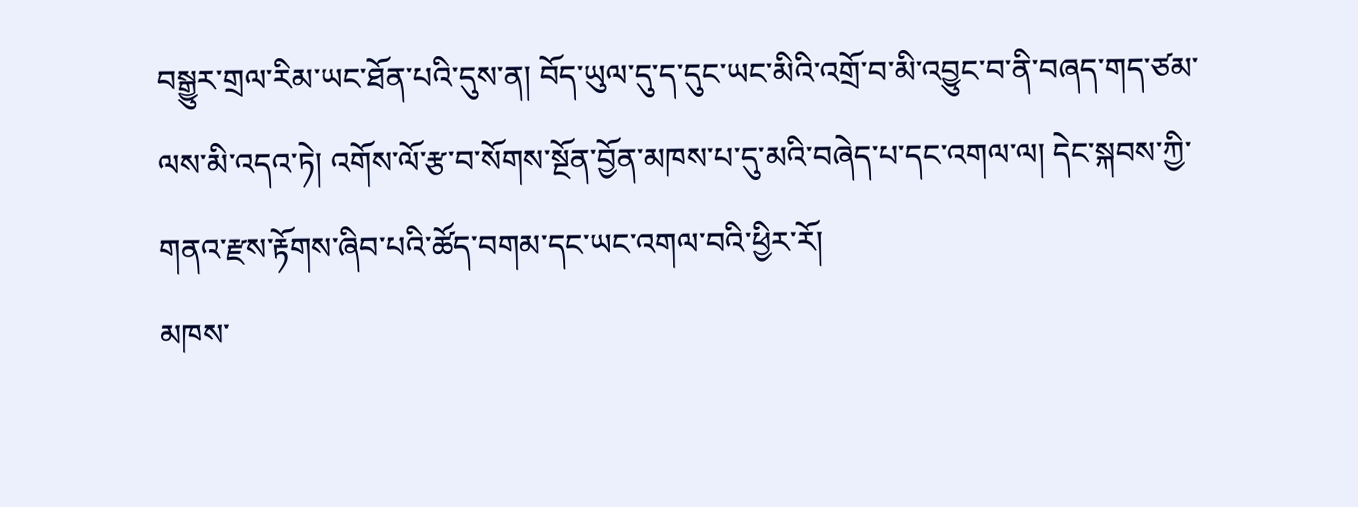བསྒྱུར་གྲལ་རིམ་ཡང་ཐོན་པའི་དུས་ན། བོད་ཡུལ་དུ་ད་དུང་ཡང་མིའི་འགྲོ་བ་མི་འབྱུང་བ་ནི་བཞད་གད་ཙམ་ལས་མི་འདའ་ཏེ། འགོས་ལོ་རྩ་བ་སོགས་སྔོན་བྱོན་མཁས་པ་དུ་མའི་བཞེད་པ་དང་འགལ་ལ། དེང་སྐབས་ཀྱི་གནའ་རྫས་རྟོགས་ཞིབ་པའི་ཚོད་བགམ་དང་ཡང་འགལ་བའི་ཕྱིར་རོ།
མཁས་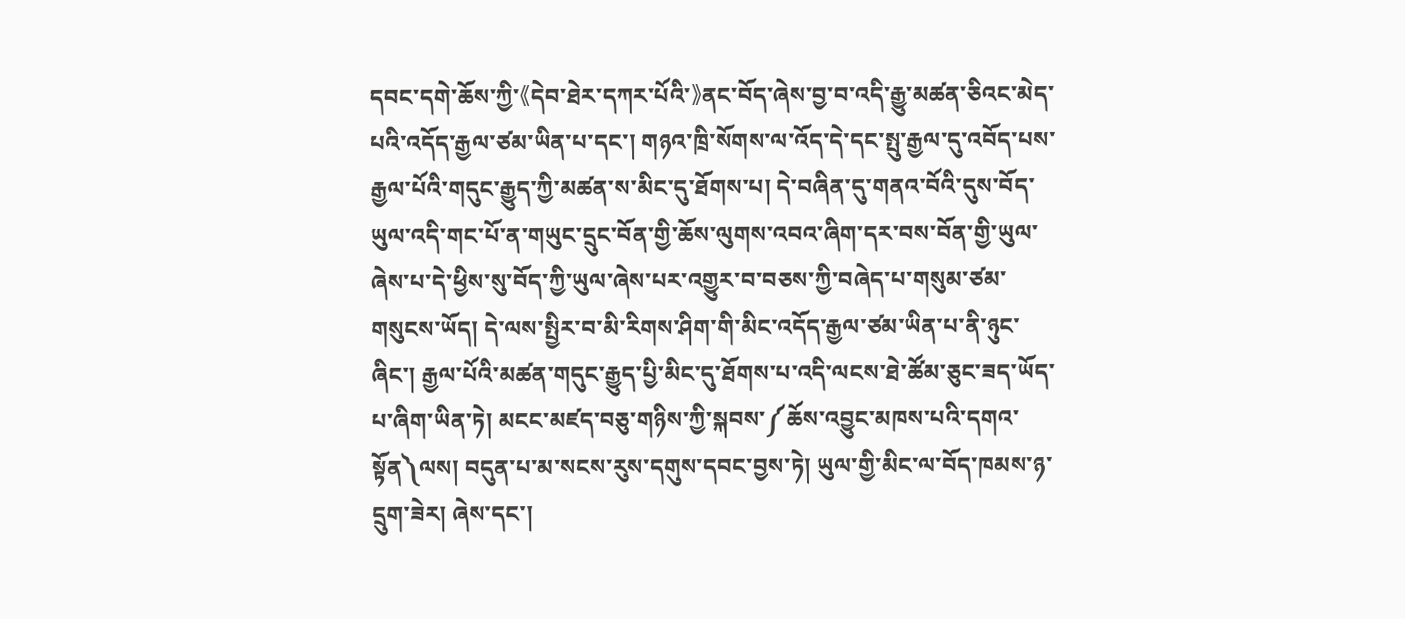དབང་དགེ་ཆོས་ཀྱི་《དེབ་ཐེར་དཀར་པོའི་》ནང་བོད་ཞེས་བྱ་བ་འདི་རྒྱུ་མཚན་ཅིའང་མེད་པའི་འདོད་རྒྱལ་ཙམ་ཡིན་པ་དང་། གཉའ་ཁྲི་སོགས་ལ་འོད་དེ་དང་སྤུ་རྒྱལ་དུ་འབོད་པས་རྒྱལ་པོའི་གདུང་རྒྱུད་ཀྱི་མཚན་ས་མིང་དུ་ཐོགས་པ། དེ་བཞིན་དུ་གནའ་བོའི་དུས་བོད་ཡུལ་འདི་གང་པོ་ན་གཡུང་དྲུང་བོན་གྱི་ཆོས་ལུགས་འབའ་ཞིག་དར་བས་བོན་གྱི་ཡུལ་ཞེས་པ་དེ་ཕྱིས་སུ་བོད་ཀྱི་ཡུལ་ཞེས་པར་འགྱུར་བ་བཅས་ཀྱི་བཞེད་པ་གསུམ་ཙམ་གསུངས་ཡོད། དེ་ལས་སྤྱིར་བ་མི་རིགས་ཤིག་གི་མིང་འདོད་རྒྱལ་ཙམ་ཡིན་པ་ནི་ཉུང་ཞིང་། རྒྱལ་པོའི་མཚན་གདུང་རྒྱུད་པྱི་མིང་དུ་ཐོགས་པ་འདི་ལངས་ཐེ་ཚོམ་ཅུང་ཟད་ཡོད་པ་ཞིག་ཡིན་ཏེ། མངང་མཛད་བཅུ་གཉིས་ཀྱི་སྐབས་༼ཆོས་འབྱུང་མཁས་པའི་དགའ་སྟོན༽ལས། བདུན་པ་མ་སངས་རུས་དགུས་དབང་བྱས་ཏེ། ཡུལ་གྱི་མིང་ལ་བོད་ཁམས་ཉ་དྲུག་ཟེར། ཞེས་དང་།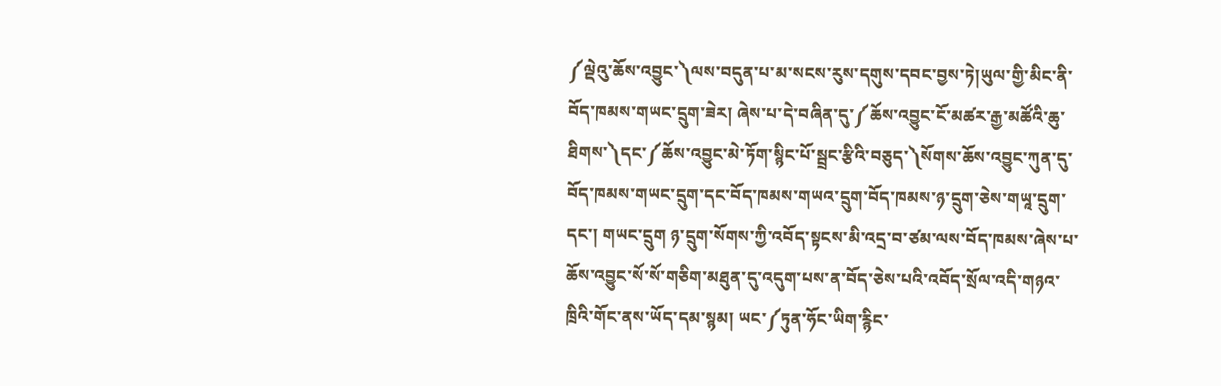༼ལྡེའུ་ཆོས་འབྱུང་༽ལས་བདུན་པ་མ་སངས་རུས་དགུས་དབང་བྱས་ཏེ།ཡུལ་གྱི་མིང་ནི་བོད་ཁམས་གཡང་དྲུག་ཟེར། ཞེས་པ་དེ་བཞིན་དུ་༼ཆོས་འབྱུང་ངོ་མཚར་རྒྱ་མཚོའི་ཆུ་ཐིགས་༽དང་༼ཆོས་འབྱུང་མེ་ཏོག་སྙིང་པོ་སྦྲང་རྩིའི་བཅུད་༽སོགས་ཆོས་འབྱུང་ཀུན་དུ་བོད་ཁམས་གཡང་དྲུག་དང་བོད་ཁམས་གཡའ་དྲུག་བོད་ཁམས་ཉ་དྲུག་ཅེས་གཡཱ་དྲུག་དང་། གཡང་དྲུག ཉ་དྲུག་སོགས་ཀྱི་འབོད་སྟངས་མི་འདྲ་བ་ཙམ་ལས་བོད་ཁམས་ཞེས་པ་ཆོས་འབྱུང་སོ་སོ་གཅིག་མཐུན་དུ་འདུག་པས་ན་བོད་ཅེས་པའི་འབོད་སྲོལ་འདི་གཉའ་ཁྲིའི་གོང་ནས་ཡོད་དམ་སྙམ། ཡང་༼ཏུན་ཧོང་ཡིག་རྙིང་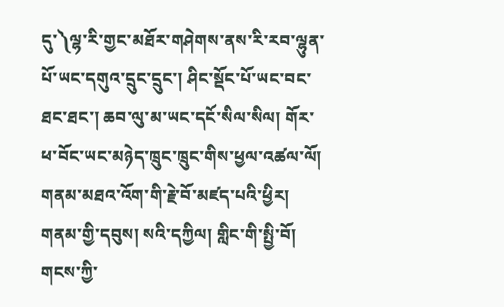དུ་༽ལྷ་རི་གྱང་མཐོར་གཤེགས་ནས་རི་རབ་ལྷུན་པོ་ཡང་དགུའ་དྲུང་དྲུང་། ཤིང་སྡོང་པོ་ཡང་བང་ཐང་ཐང་། ཆབ་ལུ་མ་ཡང་དངོ་སིལ་སིལ། གོར་ཕ་བོང་ཡང་མཉེད་ཁྲུང་ཁྲུང་གིས་ཕྱལ་འཚལ་ལོ། གནམ་མཐའ་འོག་གི་རྗེ་བོ་མཛད་པའི་ཕྱིར། གནམ་གྱི་དབུས། སའི་དཀྱིལ། གླིང་གི་སྤྱི་བོ། གངས་ཀྱི་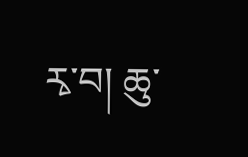རྭ་བ། ཆུ་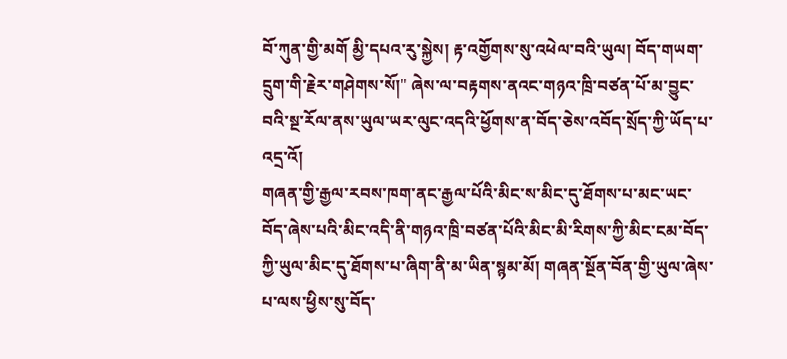བོ་ཀུན་གྱི་མགོ མྱི་དཔའ་རུ་སྐྱེས། རྟ་འགྱོགས་སུ་འཕེལ་བའི་ཡུལ། བོད་གཡག་དྲུག་གི་རྗེར་གཤེགས་སོ།" ཞེས་ལ་བརྟགས་ནའང་གཉའ་ཁྲི་བཙན་པོ་མ་བྱུང་བའི་སྔ་རོལ་ནས་ཡུལ་ཡར་ལུང་འདའི་ཕྱོགས་ན་བོད་ཅེས་འབོད་སྲོད་ཀྱི་ཡོད་པ་འདྲ་འོ།
གཞན་གྱི་རྒྱལ་རབས་ཁག་ནང་རྒྱལ་པོའི་མིང་ས་མིང་དུ་ཐོགས་པ་མང་ཡང་བོད་ཞེས་པའི་མིང་འདི་ནི་གཉའ་ཁྲི་བཙན་པོའི་མིང་མི་རིགས་ཀྱི་མིང་ངམ་བོད་ཀྱི་ཡུལ་མིང་དུ་ཐོགས་པ་ཞིག་ནི་མ་ཡིན་སྙམ་མོ། གཞན་སྔོན་བོན་གྱི་ཡུལ་ཞེས་པ་ལས་ཕྱིས་སུ་བོད་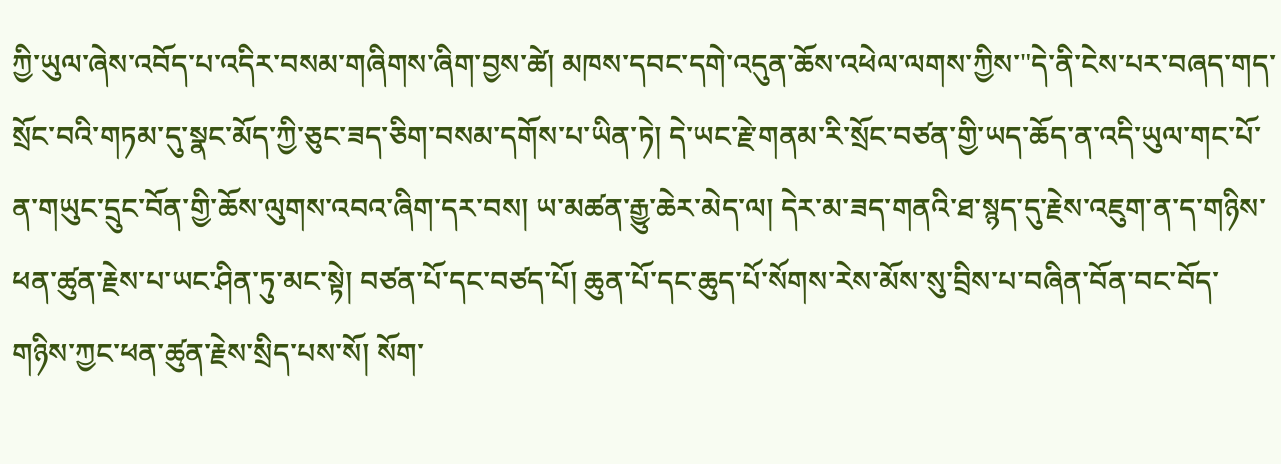ཀྱི་ཡུལ་ཞེས་འབོད་པ་འདིར་བསམ་གཞིགས་ཞིག་བྱས་ཚེ། མཁས་དབང་དགེ་འདུན་ཆོས་འཕེལ་ལགས་ཀྱིས་"དེ་ནི་ངེས་པར་བཞད་གད་སྲོང་བའི་གཏམ་དུ་སྣང་མོད་ཀྱི་ཅུང་ཟད་ཅིག་བསམ་དགོས་པ་ཡིན་ཏེ། དེ་ཡང་རྗེ་གནམ་རི་སྲོང་བཙན་གྱི་ཡད་ཆོད་ན་འདི་ཡུལ་གང་པོ་ན་གཡུང་དྲུང་བོན་གྱི་ཆོས་ལུགས་འབའ་ཞིག་དར་བས། ཡ་མཚན་རྒྱུ་ཆེར་མེད་ལ། དེར་མ་ཟད་གནའི་ཐ་སྙད་དུ་རྗེས་འཇུག་ན་ད་གཉིས་ཕན་ཚུན་རྗེས་པ་ཡང་ཤིན་ཏུ་མང་སྟེ། བཙན་པོ་དང་བཙད་པོ། ཆུན་པོ་དང་ཆུད་པོ་སོགས་རེས་མོས་སུ་བྲིས་པ་བཞིན་བོན་བང་བོད་གཉིས་ཀྱང་ཕན་ཚུན་རྗེས་སྲིད་པས་སོ། སོག་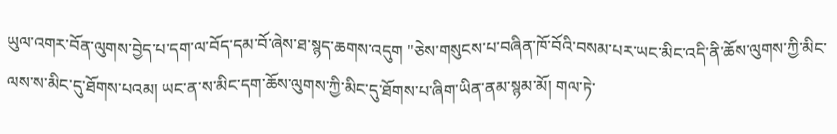ཡུལ་འགར་བོན་ལུགས་བྱེད་པ་དག་ལ་བོད་དམ་བོ་ཞེས་ཐ་སྙད་ཆགས་འདུག "ཅེས་གསུངས་པ་བཞིན་ཁོ་བོའི་བསམ་པར་ཡང་མིང་འདི་ནི་ཆོས་ལུགས་ཀྱི་མིང་ལས་ས་མིང་དུ་ཐོགས་པའམ། ཡང་ན་ས་མིང་དག་ཆོས་ལུགས་ཀྱི་མིང་དུ་ཐོགས་པ་ཞིག་ཡིན་ནམ་སྙམ་མོ། གལ་ཏེ་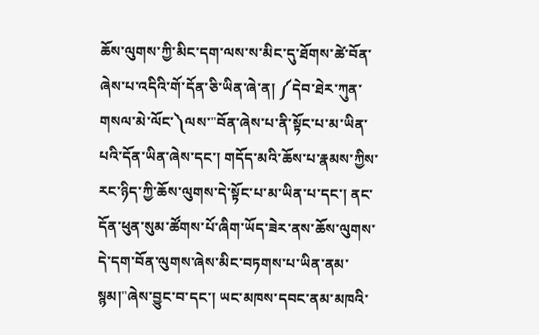ཆོས་ལུགས་ཀྱི་མིང་དག་ལས་ས་མིང་དུ་ཐོགས་ཚེ་བོན་ཞེས་པ་འདིའི་གོ་དོན་ཅི་ཡིན་ཞེ་ན། ༼དེབ་ཐེར་ཀུན་གསལ་མེ་ལོང་༽ལས་"བོན་ཞེས་པ་ནི་སྟོང་པ་མ་ཡིན་པའི་དོན་ཡིན་ཞེས་དང་། གདོད་མའི་ཆོས་པ་རྣམས་ཀྱིས་རང་ཉིད་ཀྱི་ཆོས་ལུགས་དེ་སྟོང་པ་མ་ཡིན་པ་དང་། ནང་དོན་ཕུན་སུམ་ཚོགས་པོ་ཞིག་ཡོད་ཟེར་ནས་ཆོས་ལུགས་དེ་དག་བོན་ལུགས་ཞེས་མིང་བཏགས་པ་ཡིན་ནམ་སྙམ།"ཞེས་བྱུང་བ་དང་། ཡང་མཁས་དབང་ནམ་མཁའི་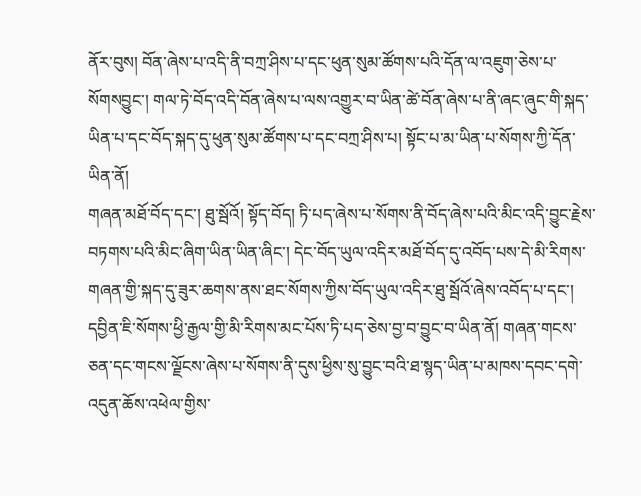ནོར་བུས། བོན་ཞེས་པ་འདི་ནི་བཀྲ་ཤིས་པ་དང་ཕུན་སུམ་ཚོགས་པའི་དོན་ལ་འཇུག་ཅེས་པ་སོགསབྱུང་། གལ་ཏེ་བོད་འདི་བོན་ཞེས་པ་ལས་འགྱུར་བ་ཡིན་ཚེ་བོན་ཞེས་པ་ནི་ཞང་ཞུང་གི་སྐད་ཡིན་པ་དང་བོད་སྐད་དུ་ཕུན་སུམ་ཚོགས་པ་དང་བཀྲ་ཤིས་པ། སྟོང་པ་མ་ཡིན་པ་སོགས་ཀྱི་དོན་ཡིན་ནོ།
གཞན་མཐོ་བོད་དང་། ཐུ་སྦོའོ། སྟོད་བོད། ཏི་པད་ཞེས་པ་སོགས་ནི་བོད་ཞེས་པའི་མིང་འདི་བྱུང་རྗེས་བཏགས་པའི་མིང་ཞིག་ཡིན་ཡིན་ཞིང་། དེང་བོད་ཡུལ་འདིར་མཐོ་བོད་དུ་འབོད་པས་དེ་མི་རིགས་གཞན་གྱི་སྐད་དུ་ཟུར་ཆགས་ནས་ཐང་སོགས་ཀྱིས་བོད་ཡུལ་འདིར་ཐུ་སྦོའོ་ཞེས་འབོད་པ་དང་། དབྱིན་ཇི་སོགས་ཕྱི་རྒྱལ་གྱི་མི་རིགས་མང་པོས་ཏི་པད་ཅེས་བྱ་བ་བྱུང་བ་ཡིན་ནོ། གཞན་གངས་ཅན་དང་གངས་ལྗོངས་ཞེས་པ་སོགས་ནི་དུས་ཕྱིས་སུ་བྱུང་བའི་ཐ་སྙད་ཡིན་པ་མཁས་དབང་དགེ་འདུན་ཆོས་འཕེལ་གྱིས་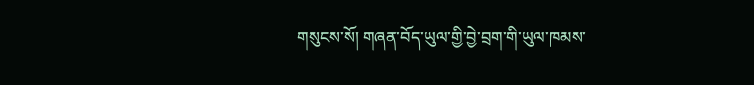གསུངས་སོ། གཞན་བོད་ཡུལ་གྱི་བྱེ་བྲག་གི་ཡུལ་ཁམས་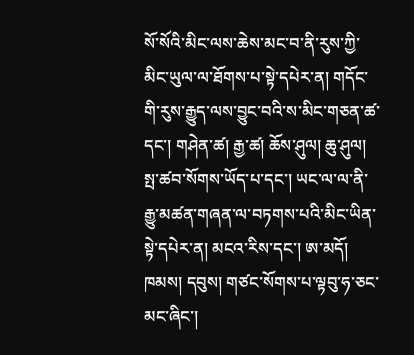སོ་སོའི་མིང་ལས་ཆེས་མང་བ་ནི་རུས་ཀྱི་མིང་ཡུལ་ལ་ཐོགས་པ་སྟེ་དཔེར་ན། གདོང་གི་རུས་རྒྱུད་ལས་བྱུང་བའི་ས་མིང་གཅན་ཚ་དང་། གཤེན་ཚ། རྒྱ་ཚ། ཆོས་ཤུལ། ཆུ་ཤུལ། སྤ་ཚབ་སོགས་ཡོད་པ་དང་། ཡང་ལ་ལ་ནི་རྒྱུ་མཚན་གཞན་ལ་བཏགས་པའི་མིང་ཡིན་སྟེ་དཔེར་ན། མངའ་རིས་དང་། ཨ་མདོ། ཁམས། དབུས། གཙང་སོགས་པ་ལྟབུ་ཧ་ཅང་མང་ཞིང་།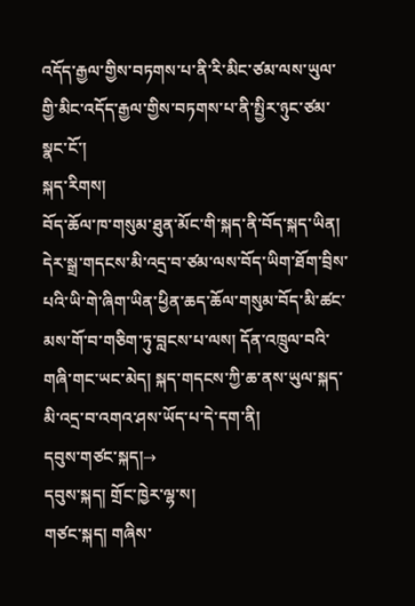འདོད་རྒྱལ་གྱིས་བཏགས་པ་ནི་རི་མིང་ཙམ་ལས་ཡུལ་གྱི་མིང་འདོད་རྒྱལ་གྱིས་བཏགས་པ་ནི་སྤྱིར་ཉུང་ཙམ་སྣང་ངོ་།
སྐད་རིགས།
བོད་ཆོལ་ཁ་གསུམ་ཐུན་མོང་གི་སྐད་ནི་བོད་སྐད་ཡིན། དེར་སྒྲ་གདངས་མི་འདྲ་བ་ཙམ་ལས་བོད་ཡིག་ཐོག་བྲིས་པའི་ཡི་གེ་ཞིག་ཡིན་ཕྱིན་ཆད་ཆོལ་གསུམ་བོད་མི་ཚང་མས་གོ་བ་གཅིག་ཏུ་བླངས་པ་ལས། དོན་འཁྲུལ་བའི་གཞི་གང་ཡང་མེད། སྐད་གདངས་ཀྱི་ཆ་ནས་ཡུལ་སྐད་མི་འདྲ་བ་འགའ་ཤས་ཡོད་པ་དེ་དག་ནི།
དབུས་གཙང་སྐད།→
དབུས་སྐད། གྲོང་ཁྱེར་ལྷ་ས།
གཙང་སྐད། གཞིས་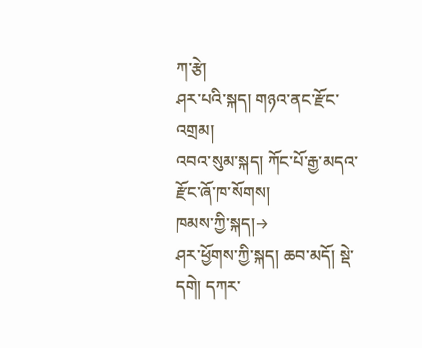ཀ་རྩེ།
ཤར་པའི་སྐད། གཉའ་ནང་རྫོང་འགྲམ།
འབའ་སུམ་སྐད། ཀོང་པོ་རྒྱ་མདའ་རྫོང་ཞོ་ཁ་སོགས།
ཁམས་ཀྱི་སྐད།→
ཤར་ཕྱོགས་ཀྱི་སྐད། ཆབ་མདོ། སྡེ་དགེ། དཀར་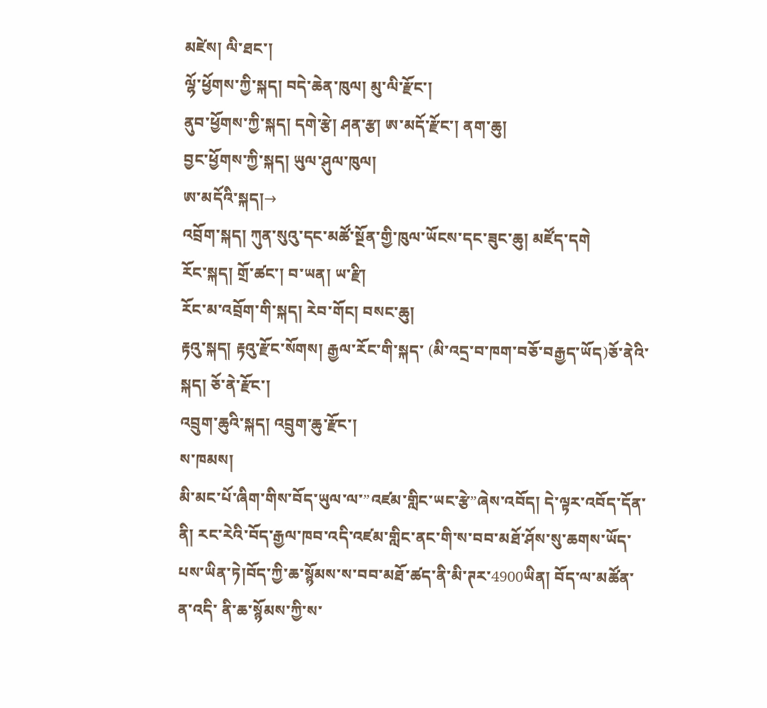མཛེས། ལི་ཐང་།
ལྷོ་ཕྱོགས་ཀྱི་སྐད། བདེ་ཆེན་ཁུལ། མུ་ལི་རྫོང་།
ནུབ་ཕྱོགས་ཀྱི་སྐད། དགེ་རྩེ། ཤན་རྩ། ཨ་མདོ་རྫོང་། ནག་ཆུ།
བྱང་ཕྱོགས་ཀྱི་སྐད། ཡུལ་ཤུལ་ཁུལ།
ཨ་མདོའི་སྐད།→
འབྲོག་སྐད། ཀུན་སུའུ་དང་མཚོ་སྔོན་གྱི་ཁུལ་ཡོངས་དང་ཟུང་ཆུ། མཛོད་དགེ
རོང་སྐད། གྲོ་ཚང་། བ་ཡན། ཡ་རྫི།
རོང་མ་འབྲོག་གི་སྐད། རེབ་གོང། བསང་ཆུ།
རྟའུ་སྐད། རྟའུ་རྫོང་སོགས། རྒྱལ་རོང་གི་སྐད་ (མི་འདྲ་བ་ཁག་བཅོ་བརྒྱད་ཡོད)ཅོ་ནེའི་སྐད། ཅོ་ནེ་རྫོང་།
འབྲུག་ཆུའི་སྐད། འབྲུག་ཆུ་རྫོང་།
ས་ཁམས།
མི་མང་པོ་ཞིག་གིས་བོད་ཡུལ་ལ་”འཛམ་གླིང་ཡང་རྩེ”ཞེས་འབོད། དེ་ལྟར་འབོད་དོན་ནི། རང་རེའི་བོད་རྒྱལ་ཁབ་འདི་འཛམ་གླིང་ནང་གི་ས་བབ་མཐོ་ཤོས་སུ་ཆགས་ཡོད་པས་ཡིན་ཏེ།བོད་ཀྱི་ཆ་སྙོམས་ས་བབ་མཐོ་ཚད་ནི་མི་ཊར་4900ཡིན། བོད་ལ་མཚོན་ན་འདི་ ནི་ཆ་སྙོམས་ཀྱི་ས་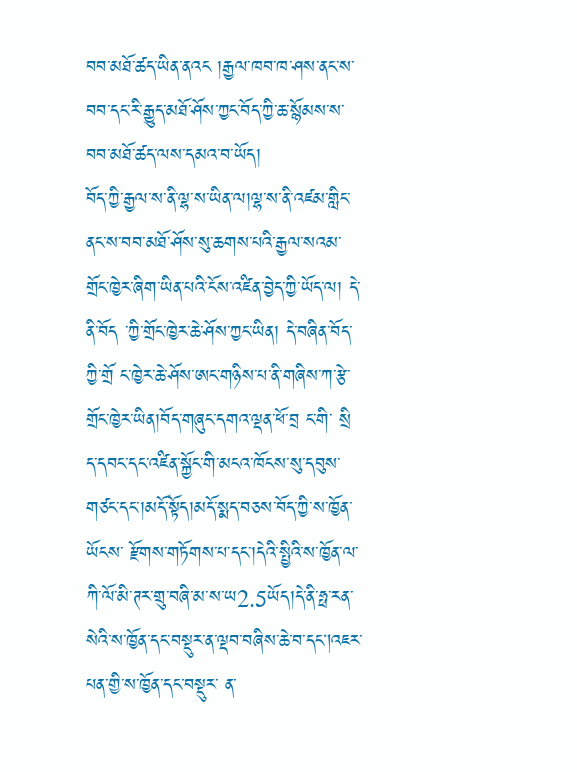བབ་མཐོ་ཚད་ཡིན་ནའང །རྒྱལ་ཁབ་ཁ་ཤས་ནང་ས་བབ་དང་རི་རྒྱུད་མཐོ་ཤོས་ཀྱང་བོད་ཀྱི་ཆ་སྙོམས་ས་བབ་མཐོ་ཚད་ལས་དམའ་བ་ཡོད།
བོད་ཀྱི་རྒྱལ་ས་ནི་ལྷ་ས་ཡིན་ལ།ལྷ་ས་ནི་འཛམ་གླིང་ནང་ས་བབ་མཐོ་ཤོས་སུ་ཆགས་པའི་རྒྱལ་སའམ་གྲོང་ཁྱེར་ཞིག་ཡིན་པའི་ངོས་འཛིན་བྱེད་ཀྱི་ཡོད་ལ། དེ་ནི་བོད ་ཀྱི་གྲོང་ཁྱེར་ཆེ་ཤོས་ཀྱང་ཡིན། དེ་བཞིན་བོད་ཀྱི་གྲོ ང་ཁྱེར་ཆེ་ཤོས་ཨང་གཉིས་པ་ནི་གཞིས་ཀ་རྩེ་གྲོང་ཁྱེར་ཡིན།བོད་གཞུང་དགའ་ལྡན་ཕོ་བྲ ང་གི་ སྲི ད་དབང་དང་འཛིན་སྐྱོང་གི་མངའ་ཁོངས་སུ་དབུས་གཙང་དང་།མདོ་སྟོད།མདོ་སྨད་བཅས་བོད་ཀྱི་ས་ཁྱོན་ཡོངས་ རྫོགས་གཏོགས་པ་དང་།དེའི་སྤྱིའི་ས་ཁྱོན་ལ་ཀི་ལོ་མི་ཊར་གྲུ་བཞི་མ་ས་ཡ2.5ཡོད།དེ་ནི་ཧྥ་རན་སེའི་ས་ཁྱོན་དང་བསྡུར་ན་ལྡབ་བཞིས་ཆེ་བ་དང།འཇར་པན་གྱི་ས་ཁྱོན་དང་བསྡུར་ ན་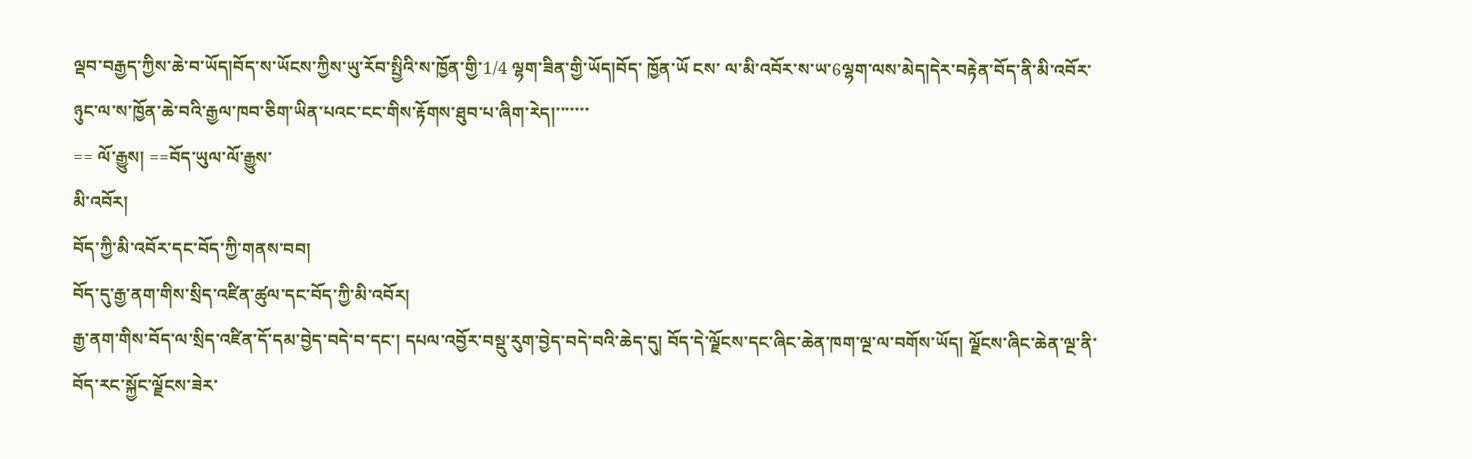ལྡབ་བརྒྱད་ཀྱིས་ཆེ་བ་ཡོད།བོད་ས་ཡོངས་ཀྱིས་ཡུ་རོབ་སྤྱིའི་ས་ཁྱོན་གྱི་1/4 ལྷག་ཟིན་གྱི་ཡོད།བོད་ ཁྱོན་ཡོ ངས་ ལ་མི་འབོར་ས་ཡ་6ལྷག་ལས་མེད།དེར་བརྟེན་བོད་ནི་མི་འབོར་ཉུང་ལ་ས་ཁྱོན་ཆེ་བའི་རྒྱལ་ཁབ་ཅིག་ཡིན་པའང་ངང་གིས་རྟོགས་ཐུབ་པ་ཞིག་རེད།་་་་་་་
== ལོ་རྒྱུས། ==བོད་ཡུལ་ལོ་རྒྱུས་
མི་འབོར།
བོད་ཀྱི་མི་འབོར་དང་བོད་ཀྱི་གནས་བབ།
བོད་དུ་རྒྱ་ནག་གིས་སྲིད་འཛིན་ཚུལ་དང་བོད་ཀྱི་མི་འབོར།
རྒྱ་ནག་གིས་བོད་ལ་སྲིད་འཛིན་དོ་དམ་བྱེད་བདེ་བ་དང་། དཔལ་འབྱོར་བསྡུ་རུག་བྱེད་བདེ་བའི་ཆེད་དུ། བོད་དེ་ལྗོངས་དང་ཞིང་ཆེན་ཁག་ལྔ་ལ་བགོས་ཡོད། ལྗོངས་ཞིང་ཆེན་ལྔ་ནི་བོད་རང་སྐྱོང་ལྗོངས་ཟེར་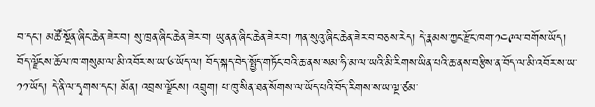བ་དང་། མཚོ་སྔོན་ཞིང་ཆེན་ཟེར་བ། སུ་ཁྲན་ཞིང་ཆེན་ཟེར་བ། ཡུ་ནན་ཞིང་ཆེན་ཟེར་བ། ཀན་སུའུ་ཞིང་ཆེན་ཟེར་བ་བཅས་རེད། དེ་རྣམས་ཀྱང་རྫོང་ཁག་༡༤༩ལ་བགོས་ཡོད།
བོད་ལྗོངས་ཆོལ་ཁ་གསུམ་ལ་མི་འབོར་ས་ཡ་༦་ཡོད་ལ། བོད་སྐད་བེད་སྤྱོད་གཏོང་བའི་ཆ་ནས་སམ་ཧི་མ་ལ་ཡའི་མི་རིགས་ཡིན་པའི་ཆ་ནས་བརྩིས་ན་བོད་ལ་མི་འབོར་ས་ཡ་༡༡་ཡོད། དེ་ནི་ལ་དྭགས་དང་། མོན། འབྲས་ལྗོངས། འབྲུག། པ་ཁུ་སིན་ཐན་སོགས་ལ་ཡོད་པའི་བོད་རིགས་ས་ཡ་ལྔ་ཙམ་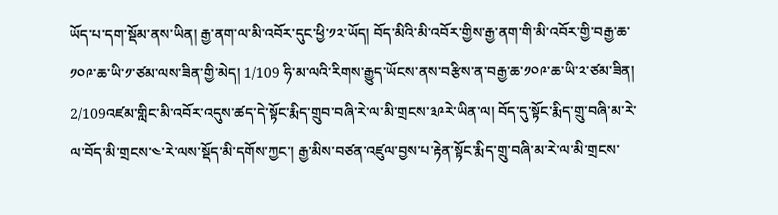ཡོད་པ་དག་སྡོམ་ནས་ཡིན། རྒྱ་ནག་ལ་མི་འབོར་དུང་ཕྱི་༡༢་ཡོད། བོད་མིའི་མི་འབོར་གྱིས་རྒྱ་ནག་གི་མི་འབོར་གྱི་བརྒྱ་ཆ་༡༠༩་ཆ་ཡི་༡་ཙམ་ལས་ཟིན་གྱི་མེད། 1/109 ཧི་མ་ལའི་རིགས་རྒྱུད་ཡོངས་ནས་བརྩིས་ན་བརྒྱ་ཆ་༡༠༩་ཆ་ཡི་༢་ཙམ་ཟིན། 2/109འཛམ་གླིང་མི་འབོར་འདུས་ཚད་དེ་སྟོང་རྨིད་གྲུབ་བཞི་རེ་ལ་མི་གྲངས་༣༩རེ་ཡིན་ལ། བོད་དུ་སྟོང་རྨིད་གྲུ་བཞི་མ་རེ་ལ་བོད་མི་གྲངས་༤་རེ་ལས་སྡོད་མི་དགོས་ཀྱང་། རྒྱ་མིས་བཙན་འཛུལ་བྱས་པ་རྟེན་སྟོང་རྨིད་གྲུ་བཞི་མ་རེ་ལ་མི་གྲངས་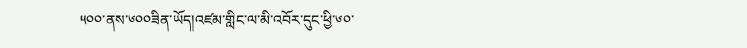༥༠༠་ནས་༦༠༠ཟིན་ཡོད།འཛམ་གླིང་ལ་མི་འབོར་དུང་ཕྱི་༦༠་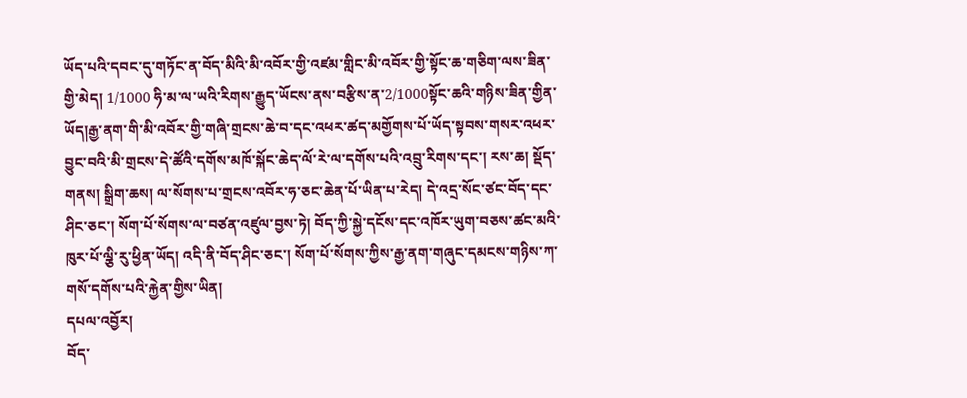ཡོད་པའི་དབང་དུ་གཏོང་ན་བོད་མིའི་མི་འབོར་གྱི་འཛམ་གླིང་མི་འབོར་གྱི་སྟོང་ཆ་གཅིག་ལས་ཟིན་གྱི་མེད། 1/1000 ཧི་མ་ལ་ཡའི་རིགས་རྒྱུད་ཡོངས་ནས་བརྩིས་ན་2/1000སྟོང་ཆའི་གཉིས་ཟིན་གྱིན་ཡོད།རྒྱ་ནག་གི་མི་འབོར་གྱི་གཞི་གྲངས་ཆེ་བ་དང་འཕར་ཚད་མགྱོགས་པོ་ཡོད་སྟབས་གསར་འཕར་བྱུང་བའི་མི་གྲངས་དེ་ཚོའི་དགོས་མཁོ་སྐོང་ཆེད་ལོ་རེ་ལ་དགོས་པའི་འབྲུ་རིགས་དང་། རས་ཆ། སྡོད་གནས། སྒྲིག་ཆས། ལ་སོགས་པ་གྲངས་འབོར་ཧ་ཅང་ཆེན་པོ་ཡིན་པ་རེད། དེ་འདྲ་སོང་ཙང་བོད་དང་ཤིང་ཅང་། སོག་པོ་སོགས་ལ་བཙན་འཛུལ་བྱས་ཏེ། བོད་ཀྱི་སྐྱེ་དངོས་དང་འཁོར་ཡུག་བཅས་ཚང་མའི་ཁུར་པོ་ལྕི་རུ་ཕྱིན་ཡོད། འདི་ནི་བོད་ཤིང་ཅང་། སོག་པོ་སོགས་ཀྱིས་རྒྱ་ནག་གཞུང་དམངས་གཉིས་ཀ་གསོ་དགོས་པའི་རྐྱེན་གྱིས་ཡིན།
དཔལ་འབྱོར།
བོད་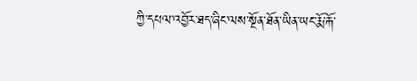ཀྱི་དཔལ་འབྱོར་ཐད་ཞིང་ལས་སྔོན་ཐོན་ཡིན་ཡང་རྨོ་རྐོ་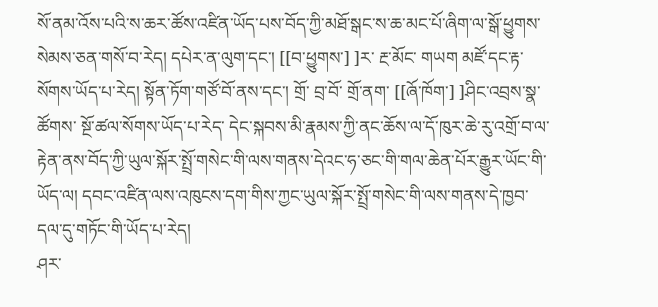སོ་ནམ་འོས་པའི་ས་ཆར་ཚོས་འཛིན་ཡོད་པས་བོད་ཀྱི་མཐོ་སྒང་ས་ཆ་མང་པོ་ཞིག་ལ་སྒོ་ཕྱུགས་སེམས་ཅན་གསོ་བ་རེད། དཔེར་ན་ལུག་དང་། [[བ་ཕྱུགས་] ]ར་ རྔ་མོང་ གཡག མཛོ་དང་རྟ་སོགས་ཡོད་པ་རེད། སྟོན་ཏོག་གཙོ་བོ་ནས་དང་། གྲོ་ བྲ་བོ་ གྲོ་ནག་ [[ཞོ་ཁོག་] ]ཤིང་འབྲས་སྣ་ཚོགས་ སྔོ་ཚལ་སོགས་ཡོད་པ་རེད་ དེང་སྐབས་མི་རྣམས་ཀྱི་ནང་ཆོས་ལ་དོ་ཁུར་ཆེ་རུ་འགྲོ་བ་ལ་རྟེན་ནས་བོད་ཀྱི་ཡུལ་སྐོར་སྤྲོ་གསེང་གི་ལས་གནས་དེའང་ཧ་ཅང་གི་གལ་ཆེན་པོར་རྒྱུར་ཡོང་གི་ཡོད་ལ། དབང་འཛིན་ལས་འཁུངས་དག་གིས་ཀྱང་ཡུལ་སྐོར་སྤྲོ་གསེང་གི་ལས་གནས་དེ་ཁྱབ་དལ་དུ་གཏོང་གི་ཡོད་པ་རེད།
ཤར་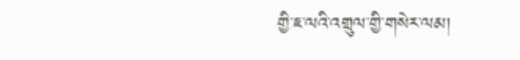གྱི་ཇ་ལའི་འགྲུལ་གྱི་གསེར་ལམ།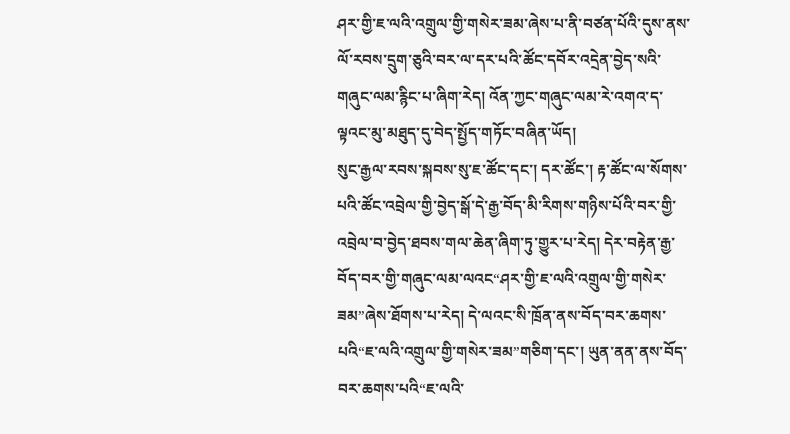ཤར་གྱི་ཇ་ལའི་འགྲུལ་གྱི་གསེར་ཟམ་ཞེས་པ་ནི་བཙན་པོའི་དུས་ནས་ལོ་རབས་དྲུག་ཅུའི་བར་ལ་དར་པའི་ཚོང་དབོར་འདྲེན་བྱེད་སའི་གཞུང་ལམ་རྙིང་པ་ཞིག་རེད། འོན་ཀྱང་གཞུང་ལམ་རེ་འགའ་ད་ལྟའང་མུ་མཐུད་དུ་བེད་སྤྱོད་གཏོང་བཞིན་ཡོད།
སུང་རྒྱལ་རབས་སྐབས་སུ་ཇ་ཚོང་དང་། དར་ཚོང་། རྟ་ཚོང་ལ་སོགས་པའི་ཚོང་འབྲེལ་གྱི་བྱེད་སྒོ་དེ་རྒྱ་བོད་མི་རིགས་གཉིས་པོའི་བར་གྱི་འབྲེལ་བ་བྱེད་ཐབས་གལ་ཆེན་ཞིག་ཏུ་གྱུར་པ་རེད། དེར་བརྟེན་རྒྱ་བོད་བར་གྱི་གཞུང་ལམ་ལའང“ཤར་གྱི་ཇ་ལའི་འགྲུལ་གྱི་གསེར་ཟམ”ཞེས་ཐོགས་པ་རེད། དེ་ལའང་སི་ཁྲོན་ནས་བོད་བར་ཆགས་པའི“ཇ་ལའི་འགྲུལ་གྱི་གསེར་ཟམ”གཅིག་དང་། ཡུན་ནན་ནས་བོད་བར་ཆགས་པའི“ཇ་ལའི་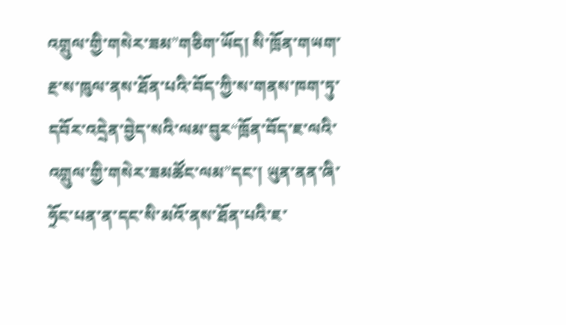འགྲུལ་གྱི་གསེར་ཟམ”གཅིག་ཡོད། སི་ཁྲོན་གཡག་རྔ་ས་ཁུལ་ནས་ཐོན་པའི་བོད་ཀྱི་ས་གནས་ཁག་ཏུ་དབོར་འདྲེན་བྱེད་སའི་ལམ་བུར“ཁྲོན་བོད་ཇ་ལའི་འགྲུལ་གྱི་གསེར་ཟམཚོང་ལམ”དང་། ཡུན་ནན་ཞི་ཧྲོང་པན་ན་དང་སི་མའོ་ནས་ཐོན་པའི་ཇ་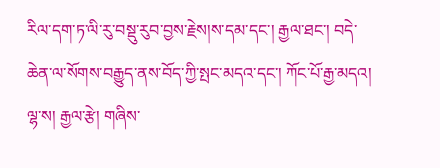རིལ་དག་ཏ་ལི་རུ་བསྡུ་རུབ་བྱས་རྗེས།ས་དམ་དང་། རྒྱལ་ཐང་། བདེ་ཆེན་ལ་སོགས་བརྒྱུད་ནས་བོད་ཀྱི་སྤང་མདའ་དང་། ཀོང་པོ་རྒྱ་མདའ། ལྷ་ས། རྒྱལ་རྩེ། གཞིས་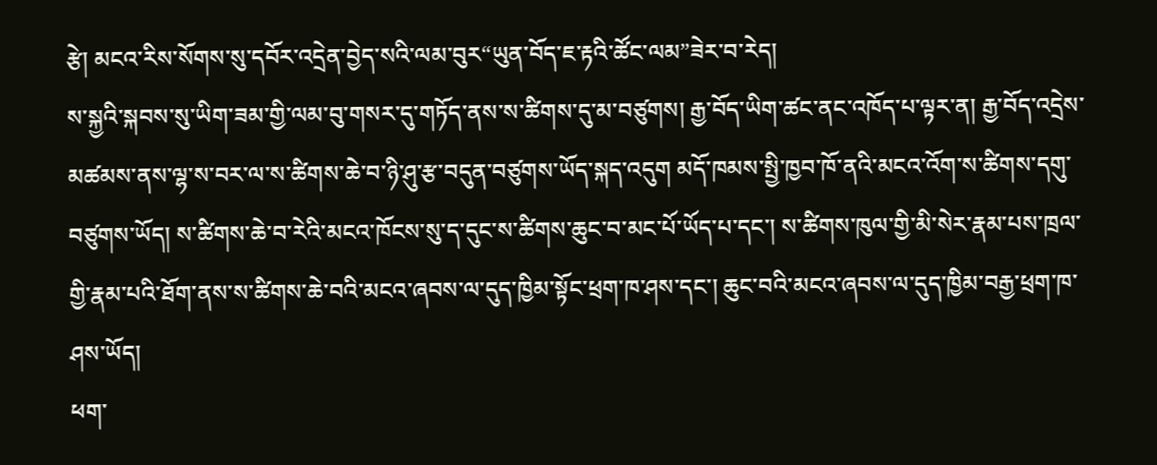རྩེ། མངའ་རིས་སོགས་སུ་དབོར་འདྲེན་བྱེད་སའི་ལམ་བུར“ཡུན་བོད་ཇ་རྟའི་ཚོང་ལམ”ཟེར་བ་རེད།
ས་སྐྱའི་སྐབས་སུ་ཡིག་ཟམ་གྱི་ལམ་བུ་གསར་དུ་གཏོད་ནས་ས་ཚིགས་དུ་མ་བཙུགས། རྒྱ་བོད་ཡིག་ཚང་ནང་འཁོད་པ་ལྟར་ན། རྒྱ་བོད་འདྲེས་མཚམས་ནས་ལྷ་ས་བར་ལ་ས་ཚིགས་ཆེ་བ་ཉི་ཤུ་རྩ་བདུན་བཙུགས་ཡོད་སྐད་འདུག མདོ་ཁམས་སྤྱི་ཁྱབ་ཁོ་ནའི་མངའ་འོག་ས་ཚིགས་དགུ་བཙུགས་ཡོད། ས་ཚིགས་ཆེ་བ་རེའི་མངའ་ཁོངས་སུ་ད་དུང་ས་ཚིགས་ཆུང་བ་མང་པོ་ཡོད་པ་དང་། ས་ཚིགས་ཁུལ་གྱི་མི་སེར་རྣམ་པས་ཁྲལ་གྱི་རྣམ་པའི་ཐོག་ནས་ས་ཚིགས་ཆེ་བའི་མངའ་ཞབས་ལ་དུད་ཁྱིམ་སྟོང་ཕྲག་ཁ་ཤས་དང་། ཆུང་བའི་མངའ་ཞབས་ལ་དུད་ཁྱིམ་བརྒྱ་ཕྲག་ཁ་ཤས་ཡོད།
ཕག་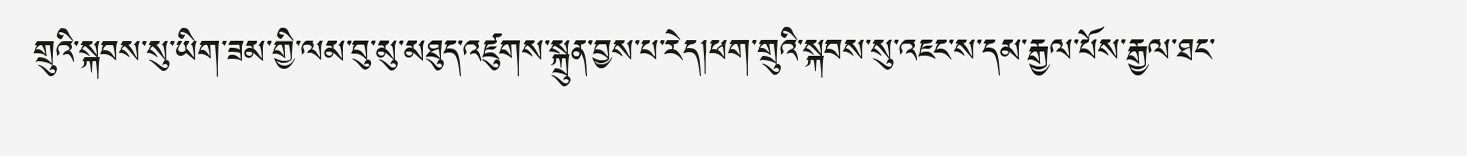གྲུའི་སྐབས་སུ་ཡིག་ཟམ་གྱི་ལམ་བུ་མུ་མཐུད་འཛུགས་སྐྲུན་བྱས་པ་རེད།ཕག་གྲུའི་སྐབས་སུ་འཇང་ས་དམ་རྒྱལ་པོས་རྒྱལ་ཐང་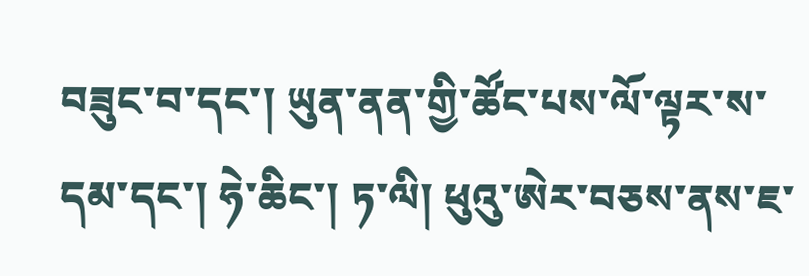བཟུང་བ་དང་། ཡུན་ནན་གྱི་ཚོང་པས་ལོ་ལྟར་ས་དམ་དང་། ཧེ་ཆིང་། ཏ་ལི། ཕུའུ་ཨེར་བཅས་ནས་ཇ་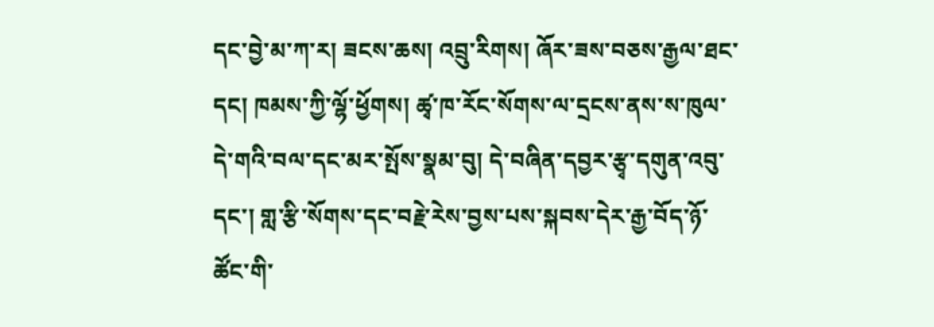དང་བྱེ་མ་ཀ་ར། ཟངས་ཆས། འབྲུ་རིགས། ཞོར་ཟས་བཅས་རྒྱལ་ཐང་དང། ཁམས་ཀྱི་ལྷོ་ཕྱོགས། ཚྭ་ཁ་རོང་སོགས་ལ་དྲངས་ནས་ས་ཁུལ་དེ་གའི་བལ་དང་མར་སྤོས་སྣམ་བུ། དེ་བཞིན་དབྱར་རྩྭ་དགུན་འབུ་དང་། གླ་རྩི་སོགས་དང་བརྗེ་རེས་བྱས་པས་སྐབས་དེར་རྒྱ་བོད་ཉོ་ཚོང་གི་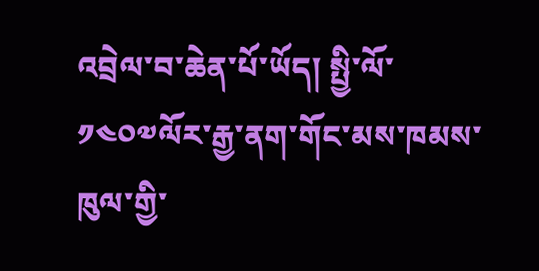འབྲེལ་བ་ཆེན་པོ་ཡོད། སྤྱི་ལོ་༡༤༠༧ལོར་རྒྱ་ནག་གོང་མས་ཁམས་ཁུལ་གྱི་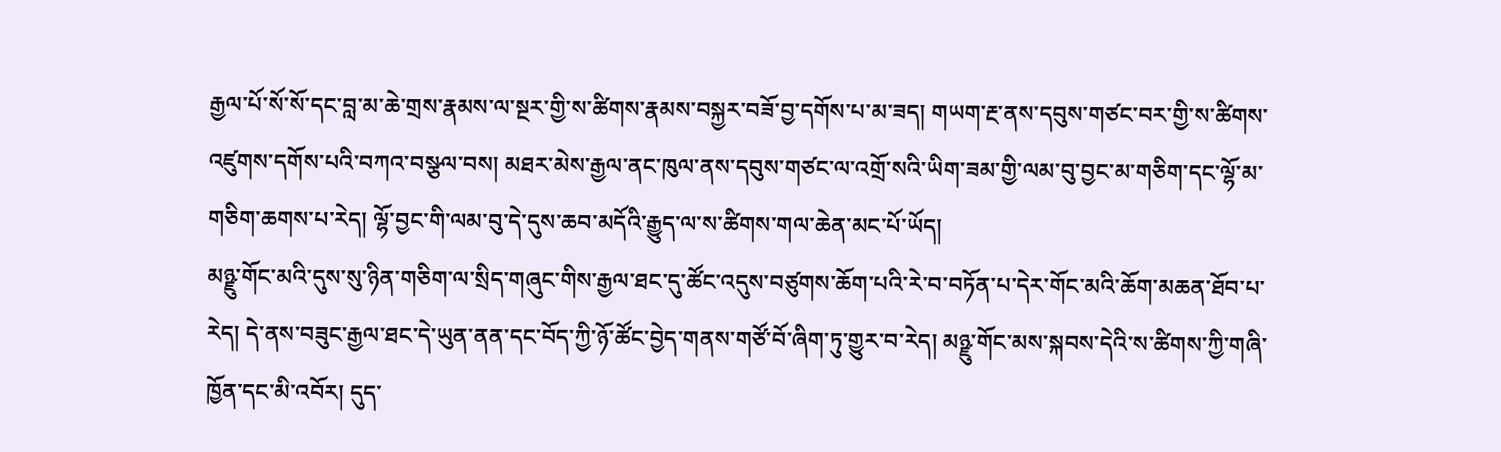རྒྱལ་པོ་སོ་སོ་དང་བླ་མ་ཆེ་གྲས་རྣམས་ལ་སྔར་གྱི་ས་ཚིགས་རྣམས་བསྐྱར་བཟོ་བྱ་དགོས་པ་མ་ཟད། གཡག་རྔ་ནས་དབུས་གཙང་བར་གྱི་ས་ཚིགས་འཛུགས་དགོས་པའི་བཀའ་བསྩལ་བས། མཐར་མེས་རྒྱལ་ནང་ཁུལ་ནས་དབུས་གཙང་ལ་འགྲོ་སའི་ཡིག་ཟམ་གྱི་ལམ་བུ་བྱང་མ་གཅིག་དང་ལྷོ་མ་གཅིག་ཆགས་པ་རེད། ལྷོ་བྱང་གི་ལམ་བུ་དེ་དུས་ཆབ་མདོའི་རྒྱུད་ལ་ས་ཚིགས་གལ་ཆེན་མང་པོ་ཡོད།
མཉྫུ་གོང་མའི་དུས་སུ་ཉིན་གཅིག་ལ་སྲིད་གཞུང་གིས་རྒྱལ་ཐང་དུ་ཚོང་འདུས་བཙུགས་ཆོག་པའི་རེ་བ་བཏོན་པ་དེར་གོང་མའི་ཆོག་མཆན་ཐོབ་པ་རེད། དེ་ནས་བཟུང་རྒྱལ་ཐང་དེ་ཡུན་ནན་དང་བོད་ཀྱི་ཉོ་ཚོང་བྱེད་གནས་གཙོ་བོ་ཞིག་ཏུ་གྱུར་བ་རེད། མཉྫུ་གོང་མས་སྐབས་དེའི་ས་ཚིགས་ཀྱི་གཞི་ཁྱོན་དང་མི་འབོར། དུད་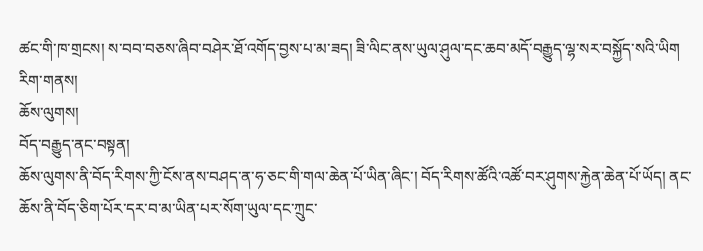ཚང་གི་ཁ་གྲངས། ས་བབ་བཅས་ཞིབ་བཤེར་ཐོ་འགོད་བྱས་པ་མ་ཟད། ཟི་ལིང་ནས་ཡུལ་ཤུལ་དང་ཆབ་མདོ་བརྒྱུད་ལྷ་སར་བསྐྱོད་སའི་ཡིག
རིག་གནས།
ཆོས་ལུགས།
བོད་བརྒྱུད་ནང་བསྟན།
ཆོས་ལུགས་ནི་བོད་རིགས་ཀྱི་ངོས་ནས་བཤད་ན་ཧ་ཅང་གི་གལ་ཆེན་པོ་ཡིན་ཞིང་། བོད་རིགས་ཚོའི་འཚོ་བར་ཤུགས་རྐྱེན་ཆེན་པོ་ཡོད། ནང་ཆོས་ནི་བོད་ཅིག་པོར་དར་བ་མ་ཡིན་པར་སོག་ཡུལ་དང་ཀྲུང་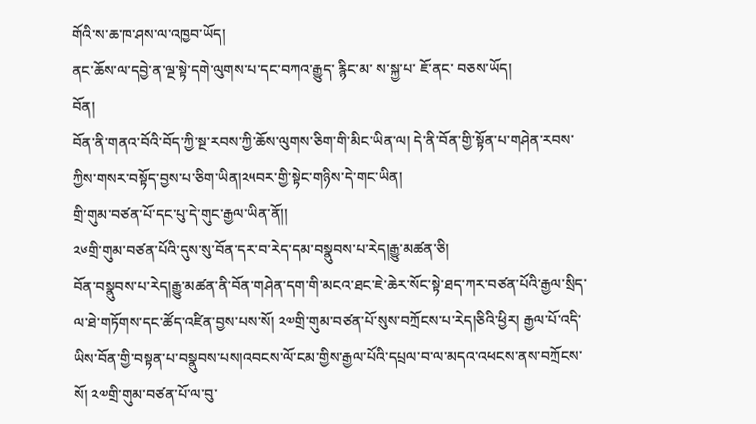གོའི་ས་ཆ་ཁ་ཤས་ལ་འཁྱབ་ཡོད།
ནང་ཆོས་ལ་དབྱེ་ན་ལྔ་སྟེ་དགེ་ལུགས་པ་དང་བཀའ་རྒྱུད་ རྙིང་མ་ ས་སྐྱ་པ་ ཇོ་ནང་ བཅས་ཡོད།
བོན།
བོན་ནི་གནའ་བོའི་བོད་ཀྱི་སྔ་རབས་ཀྱི་ཆོས་ལུགས་ཅིག་གི་མིང་ཡིན་ལ། དེ་ནི་བོན་གྱི་སྟོན་པ་གཤེན་རབས་ཀྱིས་གསར་བསྟོད་བྱས་པ་ཅིག་ཡིན།༢༥བར་གྱི་སྟེང་གཉིས་དེ་གང་ཡིན།
གྲི་གུམ་བཙན་པོ་དང་པུ་དེ་གུང་རྒྱལ་ཡིན་ནོ།།
༢༦གྲི་གུམ་བཙན་པོའི་དུས་སུ་བོན་དར་བ་རེད་དམ་བསྣུབས་པ་རེད།རྒྱུ་མཚན་ཅི།
བོན་བསྣུབས་པ་རེད།རྒྱུ་མཚན་ནི་བོན་གཤེན་དག་གི་མངའ་ཐང་ཇེ་ཆེར་སོང་སྟེ་ཐད་ཀར་བཙན་པོའི་རྒྱལ་སྲིད་ལ་ཐེ་གཏོགས་དང་ཚོད་འཛིན་བྱས་པས་སོ། ༢༧གྲི་གུམ་བཙན་པོ་སུས་བཀྲོངས་པ་རེད།ཅིའི་ཕྱིར། རྒྱལ་པོ་འདི་ཡིས་བོན་གྱི་བསྟན་པ་བསྣུབས་པས།འབངས་ལོ་ངམ་གྱིས་རྒྱལ་པོའི་དཔྲལ་བ་ལ་མདའ་འཕངས་ནས་བཀྲོངས་སོ། ༢༧གྲི་གུམ་བཙན་པོ་ལ་བུ་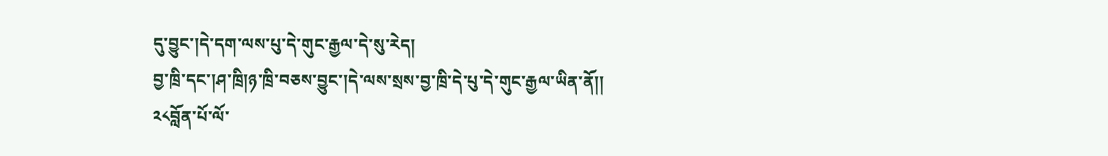དུ་བྱུང་།དེ་དག་ལས་པུ་དེ་གུང་རྒྱལ་དེ་སུ་རེད།
བྱ་ཁྲི་དང་།ཤ་ཁྲི།ཉ་ཁྲི་བཅས་བྱུང་།དེ་ལས་སྲས་བྱ་ཁྲི་དེ་པུ་དེ་གུང་རྒྱལ་ཡིན་ནོ།།
༢༨བློན་པོ་ལོ་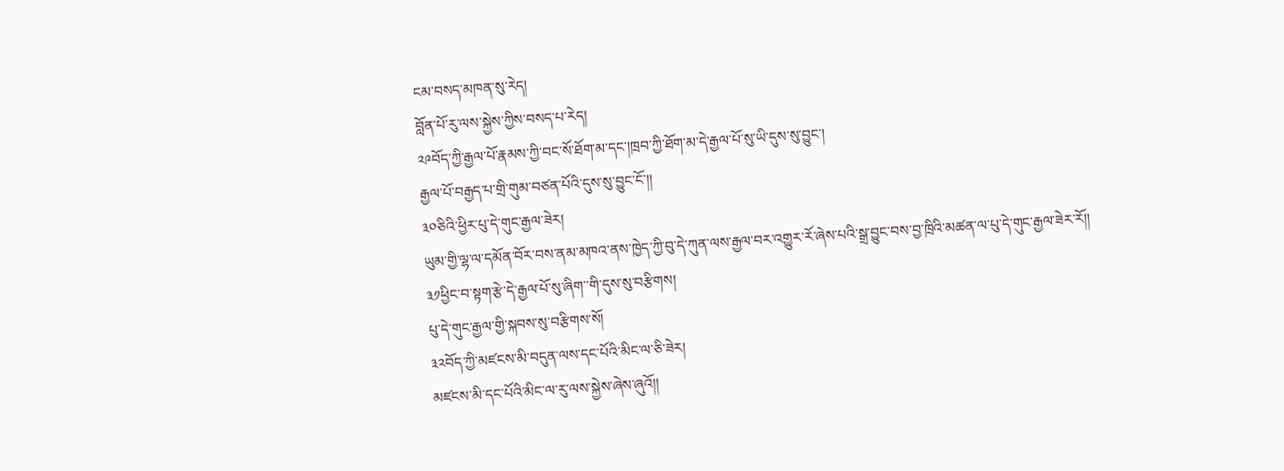ངམ་བསད་མཁན་སུ་རེད།
བློན་པོ་རུ་ལས་སྐྱེས་ཀྱིས་བསད་པ་རེད།
༢༩བོད་ཀྱི་རྒྱལ་པོ་རྣམས་ཀྱི་བང་སོ་ཐོག་མ་དང་།ཁྲབ་ཀྱི་ཐོག་མ་དེ་རྒྱལ་པོ་སུ་ཡི་དུས་སུ་བྱུང་།
རྒྱལ་པོ་བརྒྱད་པ་གྲི་གུམ་བཙན་པོའི་དུས་སུ་བྱུང་ངོ་།།
༣༠ཅིའི་ཕྱིར་པུ་དེ་གུང་རྒྱལ་ཟེར།
ཡུམ་གྱི་ལྷ་ལ་དམོན་བོར་བས་ནམ་མཁའ་ནས་ཁྱེད་ཀྱི་བུ་དེ་ཀུན་ལས་རྒྱལ་བར་འགྱུར་རོ་ཞེས་པའི་སྒྲ་བྱུང་བས་བྱ་ཁྲིའི་མཚན་ལ་པུ་དེ་གུང་རྒྱལ་ཟེར་རོ།།
༣༡ཕྱིང་བ་སྟག་རྩེ་དེ་རྒྱལ་པོ་སུ་ཞིག་་གི་དུས་སུ་བརྩིགས།
པུ་དེ་གུང་རྒྱལ་གྱི་སྐབས་སུ་བརྩིགས་སོ།
༣༢བོད་ཀྱི་མཛངས་མི་བདུན་ལས་དང་པོའི་མིང་ལ་ཅི་ཟེར།
མཛངས་མི་དང་པོའི་མིང་ལ་རུ་ལས་སྐྱེས་ཞེས་ཞུའོ།།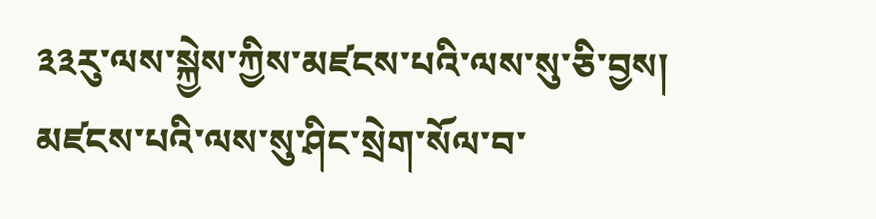༣༣རུ་ལས་སྐྱེས་ཀྱིས་མཛངས་པའི་ལས་སུ་ཅི་བྱས།
མཛངས་པའི་ལས་སུ་ཤིང་སྲེག་སོལ་བ་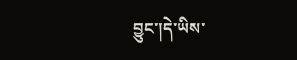བྱུང་།དེ་ཡིས་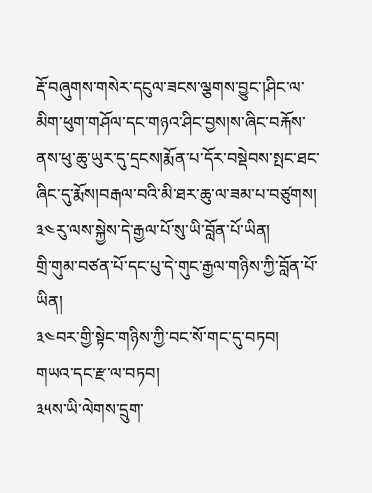རྡོ་བཞུགས་གསེར་དངུལ་ཟངས་ལྕགས་བྱུང་།ཤིང་ལ་མིག་ཕུག་གཤོལ་དང་གཉའ་ཤིང་བྱས།ས་ཞིང་བརྐོས་ནས་ཕུ་ཆུ་ཡུར་དུ་དྲངས།རྨོན་པ་དོར་བསྡེབས་སྤང་ཐང་ཞིང་དུ་རྨོས།བརྒལ་བའི་མི་ཐར་ཆུ་ལ་ཟམ་པ་བཙུགས།
༣༤རུ་ལས་སྐྱེས་དེ་རྒྱལ་པོ་སུ་ཡི་བློན་པོ་ཡིན།
གྲི་གུམ་བཙན་པོ་དང་པུ་དེ་གུང་རྒྱལ་གཉིས་ཀྱི་བློན་པོ་ཡིན།
༣༤བར་གྱི་སྟེང་གཉིས་ཀྱི་བང་སོ་གང་དུ་བཏབ།
གཡའ་དང་རྫ་ལ་བཏབ།
༣༥ས་ཡི་ལེགས་དྲུག་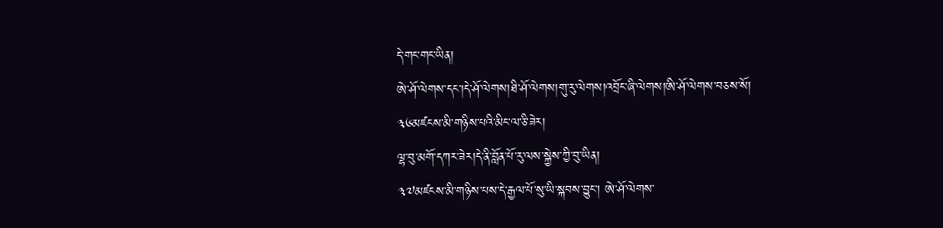དེ་གང་གང་ཡིན།
ཨེ་ཤོ་ལེགས་དང་།དེ་ཤོ་ལེགས།ཐི་ཤོ་ལེགས།གུ་རུ་ལེགས།འབྲོང་ཞི་ལེགས།ཨི་ཤོ་ལེགས་བཅས་སོ།
༣༦མཛངས་མི་གཉིས་པའི་མིང་ལ་ཅི་ཟེར།
ལྷ་བུ་མགོ་དཀར་ཟེར།དེ་ནི་བློན་པོ་རུ་ལས་སྐྱེས་ཀྱི་བུ་ཡིན།
༣༧མཛངས་མི་གཉིས་པས་དེ་རྒྱལ་པོ་སུ་ཡི་སྐབས་བྱུང་། ཨེ་ཤོ་ལེགས་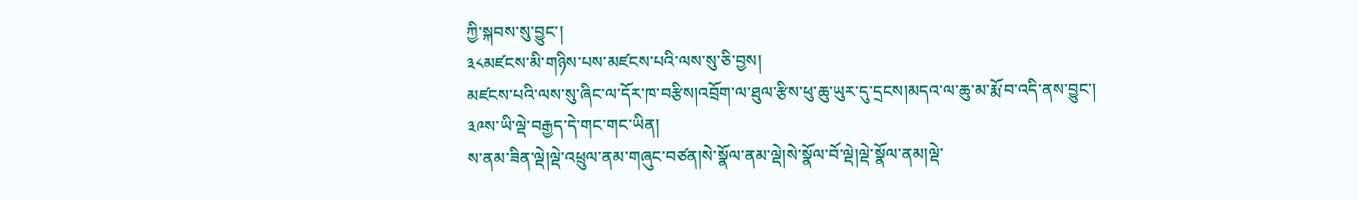ཀྱི་སྐབས་སུ་བྱུང་།
༣༨མཛངས་མི་གཉིས་པས་མཛངས་པའི་ལས་སུ་ཅི་བྱས།
མཛངས་པའི་ལས་སུ་ཞིང་ལ་དོར་ཁ་བརྩིས།འབྲོག་ལ་ཐུལ་རྩིས་ཕུ་ཆུ་ཡུར་དུ་དྲངས།མདའ་ལ་ཆུ་མ་རྨོ་བ་འདི་ནས་བྱུང་།
༣༩ས་ཡི་ལྡེ་བརྒྱད་དེ་གང་གང་ཡིན།
ས་ནམ་ཟིན་ལྡེ།ལྡེ་འཕྲུལ་ནམ་གཞུང་བཙན།སེ་སྣོལ་ནམ་ལྡེ།སེ་སྣོལ་བོ་ལྡེ།ལྡེ་སྣོལ་ནམ།ལྡེ་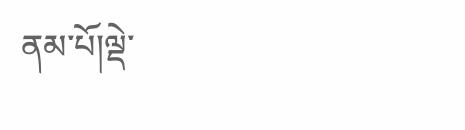ནམ་པོ།ལྡེ་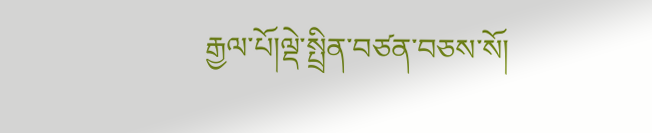རྒྱལ་པོ།ལྡེ་སྤྲིན་བཙན་བཅས་སོ།